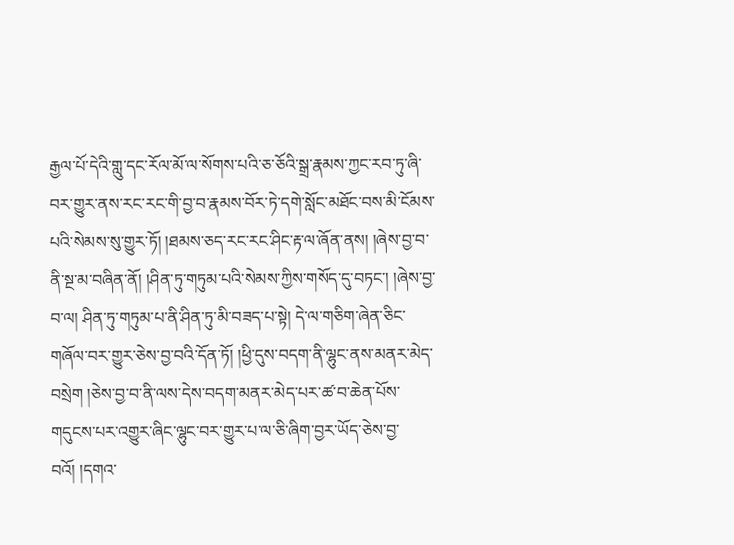རྒྱལ་པོ་དེའི་གླུ་དང་རོལ་མོ་ལ་སོགས་པའི་ཅ་ཅོའི་སྒྲ་རྣམས་ཀྱང་རབ་ཏུ་ཞི་བར་གྱུར་ནས་རང་རང་གི་བྱ་བ་རྣམས་བོར་ཏེ་དགེ་སློང་མཐོང་བས་མི་ངོམས་པའི་སེམས་སུ་གྱུར་ཏོ། །ཐམས་ཅད་རང་རང་ཤིང་རྟ་ལ་ཞོན་ནས། །ཞེས་བྱ་བ་ནི་སྔ་མ་བཞིན་ནོ། །ཤིན་ཏུ་གཏུམ་པའི་སེམས་ཀྱིས་གསོད་དུ་བཏང་། །ཞེས་བྱ་བ་ལ། ཤིན་ཏུ་གཏུམ་པ་ནི་ཤིན་ཏུ་མི་བཟད་པ་སྟེ། དེ་ལ་གཅིག་ཞེན་ཅིང་གཞོལ་བར་གྱུར་ཅེས་བྱ་བའི་དོན་ཏོ། །ཕྱི་དུས་བདག་ནི་ལྷུང་ནས་མནར་མེད་བསྲེག །ཅེས་བྱ་བ་ནི་ལས་དེས་བདག་མནར་མེད་པར་ཚ་བ་ཆེན་པོས་གདུངས་པར་འགྱུར་ཞིང་ལྷུང་བར་གྱུར་པ་ལ་ཅི་ཞིག་བྱར་ཡོད་ཅེས་བྱ་བའོ། །དགའ་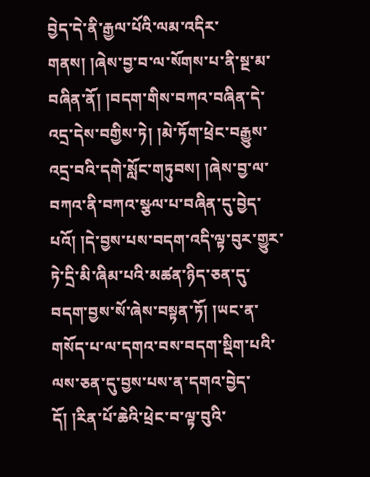བྱེད་དེ་ནི་རྒྱལ་པོའི་ལམ་འདིར་གནས། །ཞེས་བྱ་བ་ལ་སོགས་པ་ནི་སྔ་མ་བཞིན་ནོ། །བདག་གིས་བཀའ་བཞིན་དེ་འདྲ་དེས་བགྱིས་ཏེ། །མེ་ཏོག་ཕྲེང་བརྒྱུས་འདྲ་བའི་དགེ་སློང་གཏུབས། །ཞེས་བྱ་ལ་བཀའ་ནི་བཀའ་སྩལ་པ་བཞིན་དུ་བྱེད་པའོ། །དེ་བྱས་པས་བདག་འདི་ལྟ་བུར་གྱུར་ཏེ་དྲི་མི་ཞིམ་པའི་མཚན་ཉིད་ཅན་དུ་བདག་བྱས་སོ་ཞེས་བསྟན་ཏོ། །ཡང་ན་གསོད་པ་ལ་དགའ་བས་བདག་སྡིག་པའི་ལས་ཅན་དུ་བྱས་པས་ན་དགའ་བྱེད་དོ། །རིན་པོ་ཆེའི་ཕྲེང་བ་ལྟ་བུའི་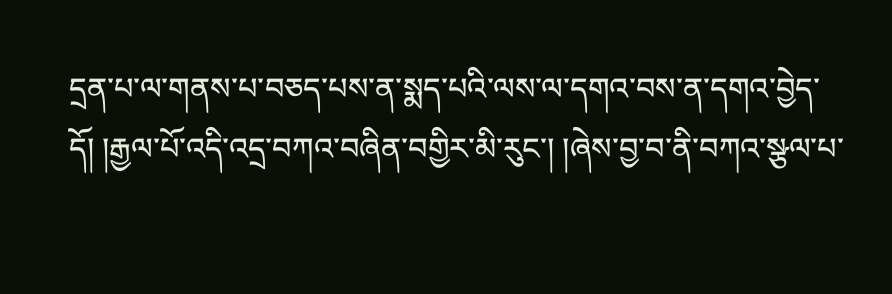དྲན་པ་ལ་གནས་པ་བཅད་པས་ན་སྨད་པའི་ལས་ལ་དགའ་བས་ན་དགའ་བྱེད་དོ། །རྒྱལ་པོ་འདི་འདྲ་བཀའ་བཞིན་བགྱིར་མི་རུང་། །ཞེས་བྱ་བ་ནི་བཀའ་སྩལ་པ་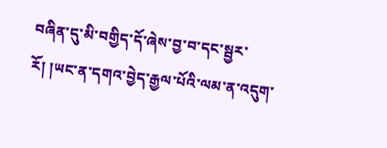བཞིན་དུ་མི་བགྱིད་དོ་ཞེས་བྱ་བ་དང་སྦྱར་རོ། །ཡང་ན་དགའ་བྱེད་རྒྱལ་པོའི་ལམ་ན་འདུག་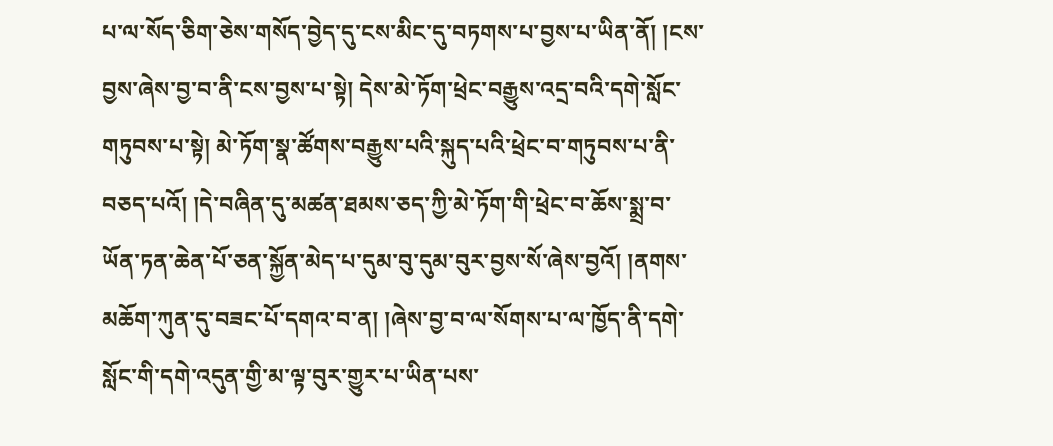པ་ལ་སོད་ཅིག་ཅེས་གསོད་བྱེད་དུ་ངས་མིང་དུ་བཏགས་པ་བྱས་པ་ཡིན་ནོ། །ངས་བྱས་ཞེས་བྱ་བ་ནི་ངས་བྱས་པ་སྟེ། དེས་མེ་ཏོག་ཕྲེང་བརྒྱུས་འདྲ་བའི་དགེ་སློང་གཏུབས་པ་སྟེ། མེ་ཏོག་སྣ་ཚོགས་བརྒྱུས་པའི་སྐུད་པའི་ཕྲེང་བ་གཏུབས་པ་ནི་བཅད་པའོ། །དེ་བཞིན་དུ་མཚན་ཐམས་ཅད་ཀྱི་མེ་ཏོག་གི་ཕྲེང་བ་ཆོས་སྨྲ་བ་ཡོན་ཏན་ཆེན་པོ་ཅན་སྐྱོན་མེད་པ་དུམ་བུ་དུམ་བུར་བྱས་སོ་ཞེས་བྱའོ། །ནགས་མཆོག་ཀུན་དུ་བཟང་པོ་དགའ་བ་ན། །ཞེས་བྱ་བ་ལ་སོགས་པ་ལ་ཁྱོད་ནི་དགེ་སློང་གི་དགེ་འདུན་གྱི་མ་ལྟ་བུར་གྱུར་པ་ཡིན་པས་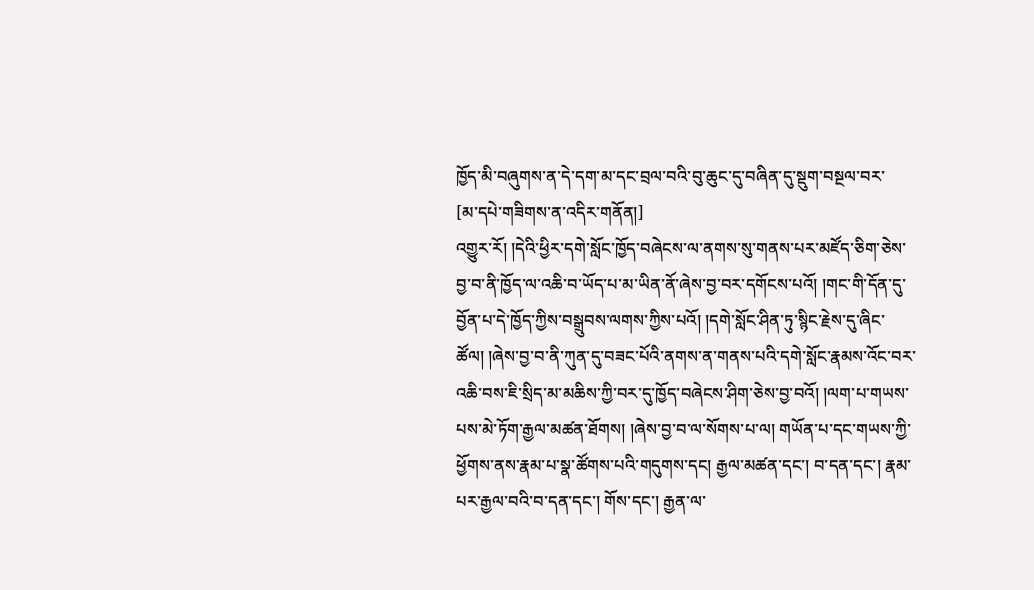ཁྱོད་མི་བཞུགས་ན་དེ་དག་མ་དང་བྲལ་བའི་བུ་ཆུང་དུ་བཞིན་དུ་སྡུག་བསྔལ་བར་
[མ་དཔེ་གཟིགས་ན་འདིར་གནོན།]
འགྱུར་རོ། །དེའི་ཕྱིར་དགེ་སློང་ཁྱོད་བཞེངས་ལ་ནགས་སུ་གནས་པར་མཛོད་ཅིག་ཅེས་བྱ་བ་ནི་ཁྱོད་ལ་འཆི་བ་ཡོད་པ་མ་ཡིན་ནོ་ཞེས་བྱ་བར་དགོངས་པའོ། །གང་གི་དོན་དུ་བྱོན་པ་དེ་ཁྱོད་ཀྱིས་བསྒྲུབས་ལགས་ཀྱིས་པའོ། །དགེ་སློང་ཤིན་ཏུ་སྙིང་རྗེས་དུ་ཞིང་ཚོལ། །ཞེས་བྱ་བ་ནི་ཀུན་དུ་བཟང་པོའི་ནགས་ན་གནས་པའི་དགེ་སློང་རྣམས་འོང་བར་འཆི་བས་ཇི་སྲིད་མ་མཆིས་ཀྱི་བར་དུ་ཁྱོད་བཞེངས་ཤིག་ཅེས་བྱ་བའོ། །ལག་པ་གཡས་པས་མེ་ཏོག་རྒྱལ་མཚན་ཐོགས། །ཞེས་བྱ་བ་ལ་སོགས་པ་ལ། གཡོན་པ་དང་གཡས་ཀྱི་ཕྱོགས་ནས་རྣམ་པ་སྣ་ཚོགས་པའི་གདུགས་དང། རྒྱལ་མཚན་དང་། བ་དན་དང་། རྣམ་པར་རྒྱལ་བའི་བ་དན་དང་། གོས་དང་། རྒྱན་ལ་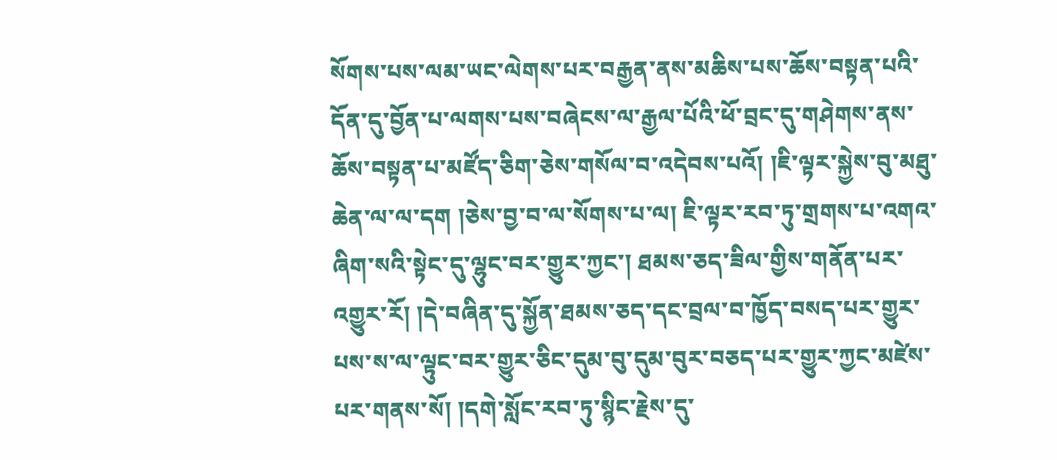སོགས་པས་ལམ་ཡང་ལེགས་པར་བརྒྱན་ནས་མཆིས་པས་ཆོས་བསྟན་པའི་དོན་དུ་བྱོན་པ་ལགས་པས་བཞེངས་ལ་རྒྱལ་པོའི་ཕོ་བྲང་དུ་གཤེགས་ནས་ཆོས་བསྟན་པ་མཛོད་ཅིག་ཅེས་གསོལ་བ་འདེབས་པའོ། །ཇི་ལྟར་སྐྱེས་བུ་མཐུ་ཆེན་ལ་ལ་དག །ཅེས་བྱ་བ་ལ་སོགས་པ་ལ། ཇི་ལྟར་རབ་ཏུ་གྲགས་པ་འགའ་ཞིག་སའི་སྟེང་དུ་ལྷུང་བར་གྱུར་ཀྱང་། ཐམས་ཅད་ཟིལ་གྱིས་གནོན་པར་འགྱུར་རོ། །དེ་བཞིན་དུ་སྐྱོན་ཐམས་ཅད་དང་བྲལ་བ་ཁྱོད་བསད་པར་གྱུར་པས་ས་ལ་ལྟུང་བར་གྱུར་ཅིང་དུམ་བུ་དུམ་བུར་བཅད་པར་གྱུར་ཀྱང་མཛེས་པར་གནས་སོ། །དགེ་སློང་རབ་ཏུ་སྙིང་རྗེས་དུ་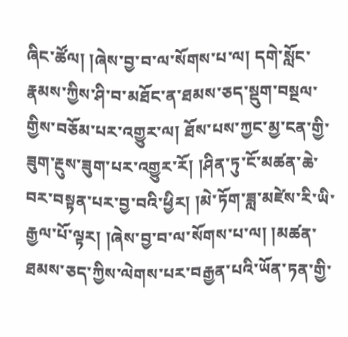ཞིང་ཚོལ། །ཞེས་བྱ་བ་ལ་སོགས་པ་ལ། དགེ་སློང་རྣམས་ཀྱིས་ཤི་བ་མཐོང་ན་ཐམས་ཅད་སྡུག་བསྔལ་གྱིས་བཅོམ་པར་འགྱུར་ལ། ཐོས་པས་ཀྱང་མྱ་ངན་གྱི་ཟུག་རྔུས་ཟུག་པར་འགྱུར་རོ། །ཤིན་ཏུ་ངོ་མཚན་ཆེ་བར་བསྟན་པར་བྱ་བའི་ཕྱིར། །མེ་ཏོག་ཟླ་མཛེས་རི་ཡི་རྒྱལ་པོ་ལྟར། །ཞེས་བྱ་བ་ལ་སོགས་པ་ལ། །མཚན་ཐམས་ཅད་ཀྱིས་ལེགས་པར་བརྒྱན་པའི་ཡོན་ཏན་གྱི་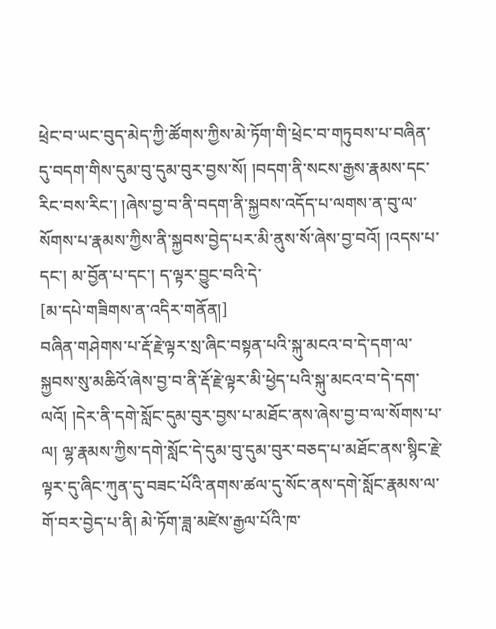ཕྲེང་བ་ཡང་བུད་མེད་ཀྱི་ཚོགས་ཀྱིས་མེ་ཏོག་གི་ཕྲེང་བ་གཏུབས་པ་བཞིན་དུ་བདག་གིས་དུམ་བུ་དུམ་བུར་བྱས་སོ། །བདག་ནི་སངས་རྒྱས་རྣམས་དང་རིང་བས་རིང་། །ཞེས་བྱ་བ་ནི་བདག་ནི་སྐྱབས་འདོད་པ་ལགས་ན་བུ་ལ་སོགས་པ་རྣམས་ཀྱིས་ནི་སྐྱབས་བྱེད་པར་མི་ནུས་སོ་ཞེས་བྱ་བའོ། །འདས་པ་དང་། མ་བྱོན་པ་དང་། ད་ལྟར་བྱུང་བའི་དེ་
[མ་དཔེ་གཟིགས་ན་འདིར་གནོན།]
བཞིན་གཤེགས་པ་རྡོ་རྗེ་ལྟར་སྲ་ཞིང་བསྟན་པའི་སྐུ་མངའ་བ་དེ་དག་ལ་སྐྱབས་སུ་མཆིའོ་ཞེས་བྱ་བ་ནི་རྡོ་རྗེ་ལྟར་མི་ཕྱེད་པའི་སྐུ་མངའ་བ་དེ་དག་ལའོ། །དེར་ནི་དགེ་སློང་དུམ་བུར་བྱས་པ་མཐོང་ནས་ཞེས་བྱ་བ་ལ་སོགས་པ་ལ། ལྷ་རྣམས་ཀྱིས་དགེ་སློང་དེ་དུམ་བུ་དུམ་བུར་བཅད་པ་མཐོང་ནས་སྙིང་རྗེ་ལྟར་དུ་ཞིང་ཀུན་དུ་བཟང་པོའི་ནགས་ཚལ་དུ་སོང་ནས་དགེ་སློང་རྣམས་ལ་གོ་བར་བྱེད་པ་ནི། མེ་ཏོག་ཟླ་མཛེས་རྒྱལ་པོའི་ཁ་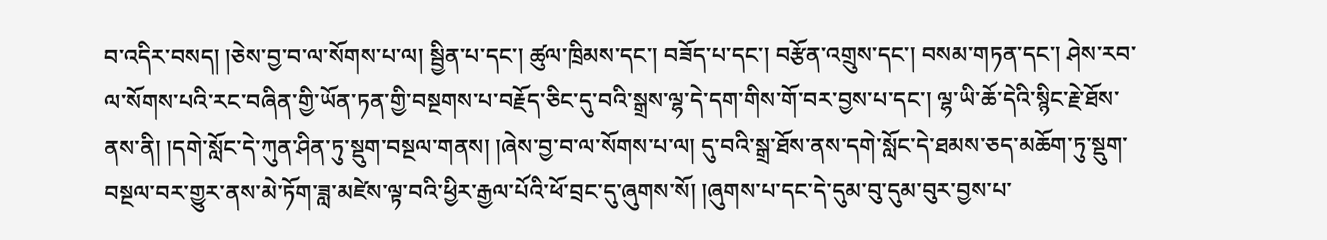བ་འདིར་བསད། །ཅེས་བྱ་བ་ལ་སོགས་པ་ལ། སྦྱིན་པ་དང་། ཚུལ་ཁྲིམས་དང་། བཟོད་པ་དང་། བརྩོན་འགྲུས་དང་། བསམ་གཏན་དང་། ཤེས་རབ་ལ་སོགས་པའི་རང་བཞིན་གྱི་ཡོན་ཏན་གྱི་བསྔགས་པ་བརྗོད་ཅིང་དུ་བའི་སྒྲས་ལྷ་དེ་དག་གིས་གོ་བར་བྱས་པ་དང་། ལྷ་ཡི་ཆོ་དེའི་སྙིང་རྗེ་ཐོས་ནས་ནི། །དགེ་སློང་དེ་ཀུན་ཤིན་ཏུ་སྡུག་བསྔལ་གནས། །ཞེས་བྱ་བ་ལ་སོགས་པ་ལ། དུ་བའི་སྒྲ་ཐོས་ནས་དགེ་སློང་དེ་ཐམས་ཅད་མཆོག་ཏུ་སྡུག་བསྔལ་བར་གྱུར་ནས་མེ་ཏོག་ཟླ་མཛེས་ལྟ་བའི་ཕྱིར་རྒྱལ་པོའི་ཕོ་བྲང་དུ་ཞུགས་སོ། །ཞུགས་པ་དང་དེ་དུམ་བུ་དུམ་བུར་བྱས་པ་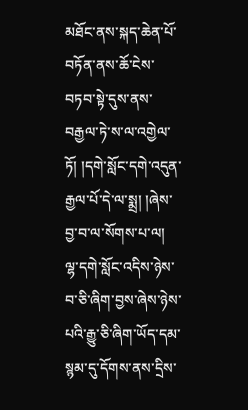མཐོང་ནས་སྐད་ཆེན་པོ་བཏོན་ནས་ཆོ་ངེས་བཏབ་སྟེ་དུས་ནས་བརྒྱལ་ཏེ་ས་ལ་འགྱེལ་ཏོ། །དགེ་སློང་དགེ་འདུན་རྒྱལ་པོ་དེ་ལ་སྨྲ། །ཞེས་བྱ་བ་ལ་སོགས་པ་ལ། ལྷ་དགེ་སློང་འདིས་ཉེས་བ་ཅི་ཞིག་བྱས་ཞེས་ཉེས་པའི་རྒྱུ་ཅི་ཞིག་ཡོད་དམ་སྙམ་དུ་དོགས་ནས་དྲིས་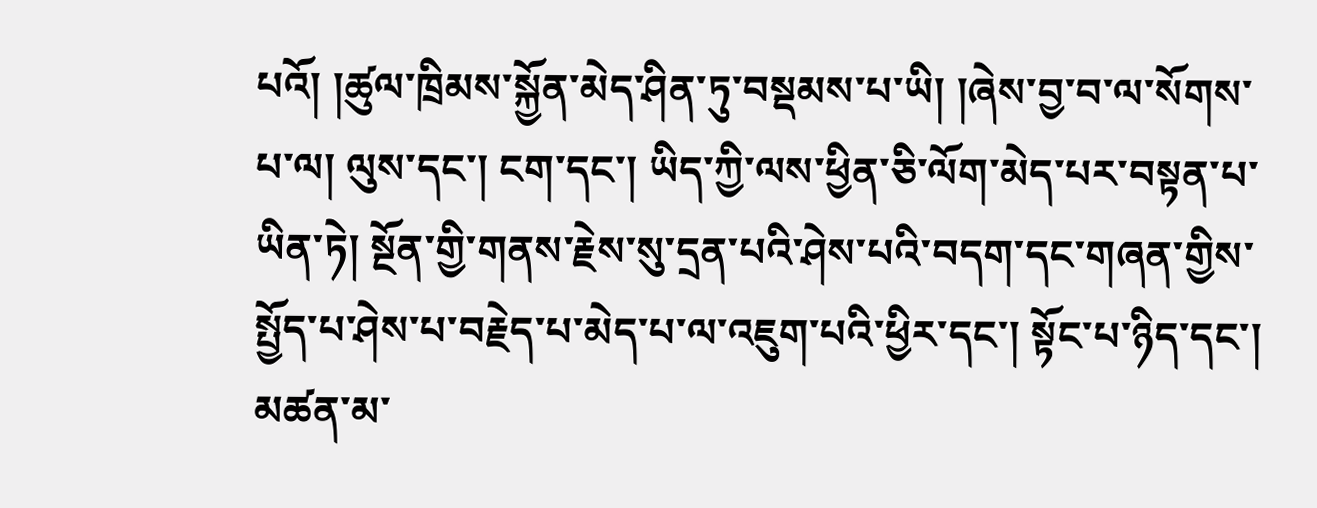པའོ། །ཚུལ་ཁྲིམས་སྐྱོན་མེད་ཤིན་ཏུ་བསྡམས་པ་ཡི། །ཞེས་བྱ་བ་ལ་སོགས་པ་ལ། ལུས་དང་། ངག་དང་། ཡིད་ཀྱི་ལས་ཕྱིན་ཅི་ལོག་མེད་པར་བསྟན་པ་ཡིན་ཏེ། སྔོན་གྱི་གནས་རྗེས་སུ་དྲན་པའི་ཤེས་པའི་བདག་དང་གཞན་གྱིས་སྤྱོད་པ་ཤེས་པ་བརྗེད་པ་མེད་པ་ལ་འཇུག་པའི་ཕྱིར་དང་། སྟོང་པ་ཉིད་དང་། མཚན་མ་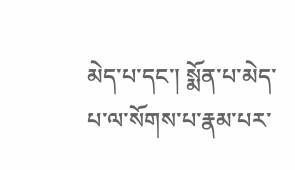མེད་པ་དང་། སྨོན་པ་མེད་པ་ལ་སོགས་པ་རྣམ་པར་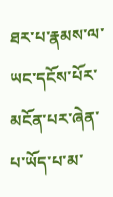ཐར་པ་རྣམས་ལ་ཡང་དངོས་པོར་མངོན་པར་ཞེན་པ་ཡོད་པ་མ་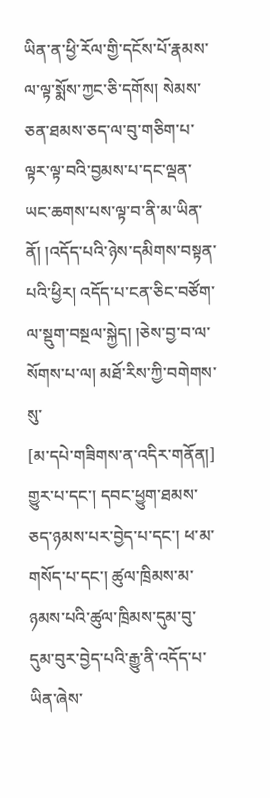ཡིན་ན་ཕྱི་རོལ་གྱི་དངོས་པོ་རྣམས་ལ་ལྟ་སྨོས་ཀྱང་ཅི་དགོས། སེམས་ཅན་ཐམས་ཅད་ལ་བུ་གཅིག་པ་ལྟར་ལྟ་བའི་བྱམས་པ་དང་ལྡན་ཡང་ཆགས་པས་ལྟ་བ་ནི་མ་ཡིན་ནོ། །འདོད་པའི་ཉེས་དམིགས་བསྟན་པའི་ཕྱིར། འདོད་པ་ངན་ཅིང་བཙོག་ལ་སྡུག་བསྔལ་སྐྱེད། །ཅེས་བྱ་བ་ལ་སོགས་པ་ལ། མཐོ་རིས་ཀྱི་བགེགས་སུ་
[མ་དཔེ་གཟིགས་ན་འདིར་གནོན།]
གྱུར་པ་དང་། དབང་ཕྱུག་ཐམས་ཅད་ཉམས་པར་བྱེད་པ་དང་། ཕ་མ་གསོད་པ་དང་། ཚུལ་ཁྲིམས་མ་ཉམས་པའི་ཚུལ་ཁྲིམས་དུམ་བུ་དུམ་བུར་བྱེད་པའི་རྒྱུ་ནི་འདོད་པ་ཡིན་ཞེས་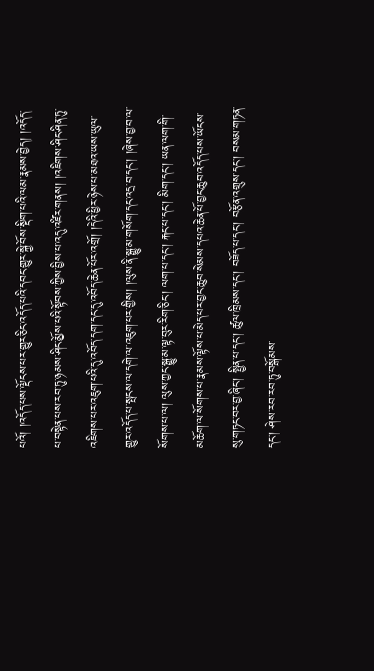པའོ། །འདོད་པས་ལྡོངས་པར་གྱུར་ཅིང་འདོད་པའི་དབང་གྱུར་སྐྱེ་བོས་སྡིག་པའི་ལམ་རྣམས་བྱེད། །འདོད་པ་བསྟེན་པས་རབ་ཏུ་ཉམས་ཤིང་མྱོས་པའི་སྟོབས་ཀྱིས་བྱིས་པ་འདུ་འཛིར་གནས། །འཇིགས་ཤིང་ཤིན་ཏུ་འཇིགས་པར་འཇུག་པའི་དུ་འབོད་དག་དང་དུ་འབོད་ཆེན་པོར་འགྲོ། །དེའི་ཕྱིར་ཉེས་པ་མཐའ་ཡས་ཡུལ་གྱུར་འདོད་པ་སྤངས་ལ་དགེ་ལ་འཇུག་པར་གྱིས། །ལུས་ནི་སྒྱུ་མ་གསོག་དང་འདྲ་བ་དང་། །ཞེས་བྱ་བ་ལ་སོགས་པ་ལ། ལུས་ཀྱང་སྒྱུ་མ་ལྟ་བུར་རིག་ཅིང་། ལག་པ་དང་། རྐང་པ་དང་། མིག་དང་། ཡན་ལག་གི་མཆོག་ལ་སོགས་པ་རྣམས་ལྟོས་པ་མེད་པར་བྱང་ཆུབ་སེམས་དཔའ་ཆེན་པོ་བྱང་ཆུབ་འདོད་པས་ཡོངས་སུ་གཏང་བར་བྱ་ཞིང་། སྤྱིན་པ་དང་། ཚུལ་ཁྲིམས་དང་། བཟོད་པ་དང་། བརྩོན་འགྲུས་དང་། བསམ་གཏན་དང་། ཤེས་རབ་རབ་ཏུ་བསྒོམས་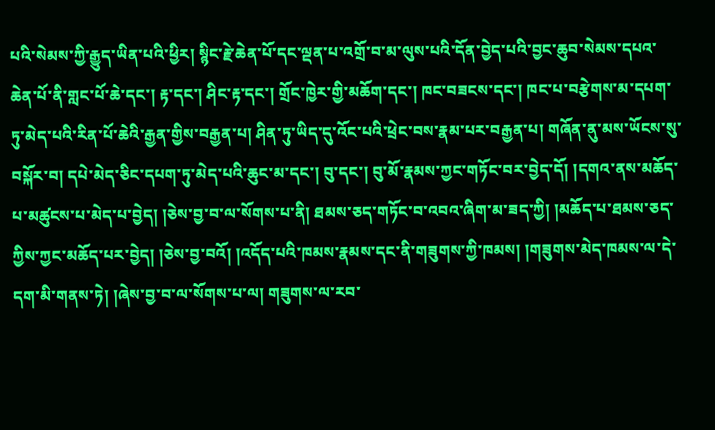པའི་སེམས་ཀྱི་རྒྱུད་ཡིན་པའི་ཕྱིར། སྙིང་རྗེ་ཆེན་པོ་དང་ལྡན་པ་འགྲོ་བ་མ་ལུས་པའི་དོན་བྱེད་པའི་བྱང་ཆུབ་སེམས་དཔའ་ཆེན་པོ་ནི་གླང་པོ་ཆེ་དང་། རྟ་དང་། ཤིང་རྟ་དང་། གྲོང་ཁྱེར་གྱི་མཆོག་དང་། ཁང་བཟངས་དང་། ཁང་པ་བརྩེགས་མ་དཔག་ཏུ་མེད་པའི་རིན་པོ་ཆེའི་རྒྱན་གྱིས་བརྒྱན་པ། ཤིན་ཏུ་ཡིད་དུ་འོང་པའི་ཕྲེང་བས་རྣམ་པར་བརྒྱན་པ། གཞོན་ནུ་མས་ཡོངས་སུ་བསྐོར་བ། དཔེ་མེད་ཅིང་དཔག་ཏུ་མེད་པའི་ཆུང་མ་དང་། བུ་དང་། བུ་མོ་རྣམས་ཀྱང་གཏོང་བར་བྱེད་དོ། །དགའ་ནས་མཆོད་པ་མཚུངས་པ་མེད་པ་བྱེད། །ཅེས་བྱ་བ་ལ་སོགས་པ་ནི། ཐམས་ཅད་གཏོང་བ་འབའ་ཞིག་མ་ཟད་ཀྱི། །མཆོད་པ་ཐམས་ཅད་ཀྱིས་ཀྱང་མཆོད་པར་བྱེད། །ཅེས་བྱ་བའོ། །འདོད་པའི་ཁམས་རྣམས་དང་ནི་གཟུགས་ཀྱི་ཁམས། །གཟུགས་མེད་ཁམས་ལ་དེ་དག་མི་གནས་ཏེ། །ཞེས་བྱ་བ་ལ་སོགས་པ་ལ། གཟུགས་ལ་རབ་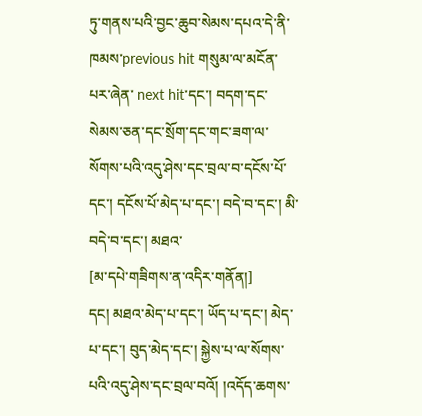ཏུ་གནས་པའི་བྱང་ཆུབ་སེམས་དཔའ་དེ་ནི་ཁམས་previous hit གསུམ་ལ་མངོན་པར་ཞེན་ next hit་དང་། བདག་དང་སེམས་ཅན་དང་སྲོག་དང་གང་ཟག་ལ་སོགས་པའི་འདུ་ཤེས་དང་བྲལ་བ་དངོས་པོ་དང་། དངོས་པོ་མེད་པ་དང་། བདེ་བ་དང་། མི་བདེ་བ་དང་། མཐའ་
[མ་དཔེ་གཟིགས་ན་འདིར་གནོན།]
དང། མཐའ་མེད་པ་དང་། ཡོད་པ་དང་། མེད་པ་དང་། བུད་མེད་དང་། སྐྱེས་པ་ལ་སོགས་པའི་འདུ་ཤེས་དང་བྲལ་བའོ། །འདོད་ཆགས་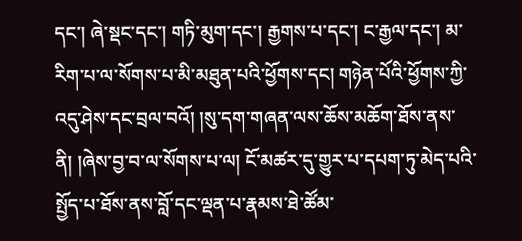དང་། ཞེ་སྡང་དང་། གཏི་མུག་དང་། རྒྱགས་པ་དང་། ང་རྒྱལ་དང་། མ་རིག་པ་ལ་སོགས་པ་མི་མཐུན་པའི་ཕྱོགས་དང། གཉེན་པོའི་ཕྱོགས་ཀྱི་འདུ་ཤེས་དང་བྲལ་བའོ། །སུ་དག་གཞན་ལས་ཆོས་མཆོག་ཐོས་ནས་ནི། །ཞེས་བྱ་བ་ལ་སོགས་པ་ལ། ངོ་མཚར་དུ་གྱུར་པ་དཔག་ཏུ་མེད་པའི་སྤྱོད་པ་ཐོས་ནས་བློ་དང་ལྡན་པ་རྣམས་ཐེ་ཚོམ་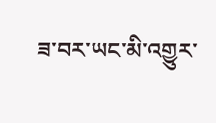ཟ་བར་ཡང་མི་འགྱུར་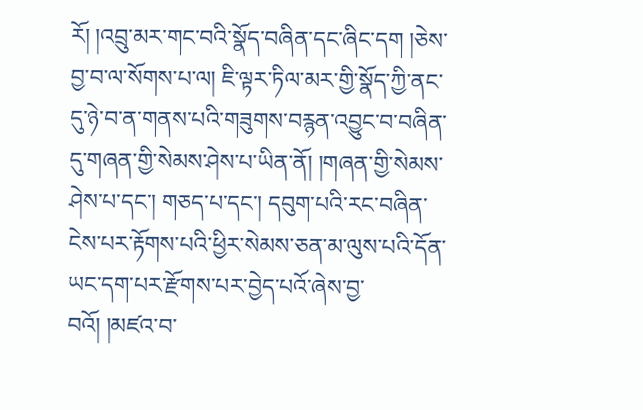རོ། །འབྲུ་མར་གང་བའི་སྣོད་བཞིན་དང་ཞིང་དག །ཅེས་བྱ་བ་ལ་སོགས་པ་ལ། ཇི་ལྟར་ཏིལ་མར་གྱི་སྣོད་ཀྱི་ནང་དུ་ཉེ་བ་ན་གནས་པའི་གཟུགས་བརྙན་འབྱུང་བ་བཞིན་དུ་གཞན་གྱི་སེམས་ཤེས་པ་ཡིན་ནོ། །གཞན་གྱི་སེམས་ཤེས་པ་དང་། གཅད་པ་དང་། དབུག་པའི་རང་བཞིན་ངེས་པར་རྟོགས་པའི་ཕྱིར་སེམས་ཅན་མ་ལུས་པའི་དོན་ཡང་དག་པར་རྫོགས་པར་བྱེད་པའོ་ཞེས་བྱ་བའོ། །མཛའ་བ་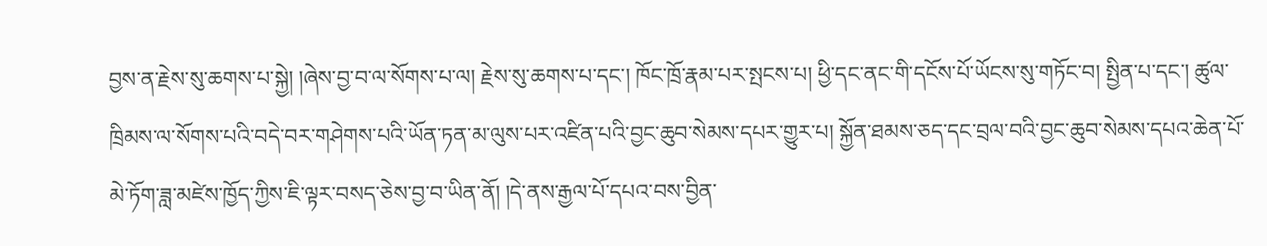བྱས་ན་རྗེས་སུ་ཆགས་པ་སྐྱེ། །ཞེས་བྱ་བ་ལ་སོགས་པ་ལ། རྗེས་སུ་ཆགས་པ་དང་། ཁོང་ཁྲོ་རྣམ་པར་སྤངས་པ། ཕྱི་དང་ནང་གི་དངོས་པོ་ཡོངས་སུ་གཏོང་བ། སྤྱིན་པ་དང་། ཚུལ་ཁྲིམས་ལ་སོགས་པའི་བདེ་བར་གཤེགས་པའི་ཡོན་ཏན་མ་ལུས་པར་འཛིན་པའི་བྱང་ཆུབ་སེམས་དཔར་གྱུར་པ། སྐྱོན་ཐམས་ཅད་དང་བྲལ་བའི་བྱང་ཆུབ་སེམས་དཔའ་ཆེན་པོ་མེ་ཏོག་ཟླ་མཛེས་ཁྱོད་ཀྱིས་ཇི་ལྟར་བསད་ཅེས་བྱ་བ་ཡིན་ནོ། །དེ་ནས་རྒྱལ་པོ་དཔའ་བས་བྱིན་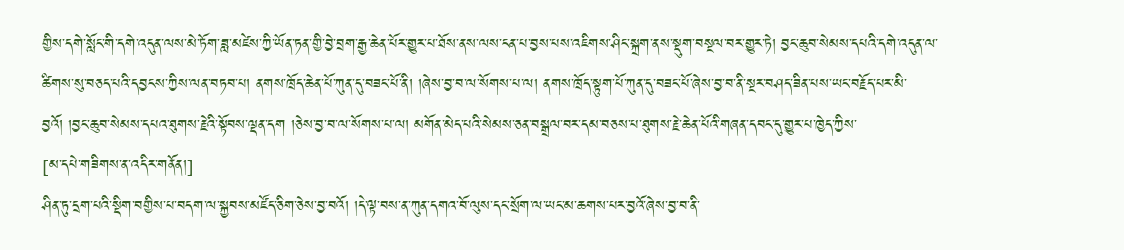གྱིས་དགེ་སློང་གི་དགེ་འདུན་ལས་མེ་ཏོག་ཟླ་མཛེས་ཀྱི་ཡོན་ཏན་གྱི་བྱེ་བྲག་རྒྱ་ཆེན་པོར་གྱུར་པ་ཐོས་ནས་ལས་ངན་པ་བྱས་པས་འཇིགས་ཤིང་སྐྲག་ནས་སྡུག་བསྔལ་བར་གྱུར་ཏེ། བྱང་ཆུབ་སེམས་དཔའི་དགེ་འདུན་ལ་ཚིགས་སུ་བཅད་པའི་དབྱངས་ཀྱིས་ལན་བཏབ་པ། ནགས་ཁྲོད་ཆེན་པོ་ཀུན་དུ་བཟང་པོ་ནི། །ཞེས་བྱ་བ་ལ་སོགས་པ་ལ། ནགས་ཁྲོད་སྟུག་པོ་ཀུན་དུ་བཟང་པོ་ཞེས་བྱ་བ་ནི་སྔར་བཤད་ཟིན་པས་ཡང་བརྗོད་པར་མི་བྱའོ། །བྱང་ཆུབ་སེམས་དཔའ་ཐུགས་རྗེའི་སྟོབས་ལྡན་དག །ཅེས་བྱ་བ་ལ་སོགས་པ་ལ། མགོན་མེད་པའི་སེམས་ཅན་བསྒྲལ་བར་དམ་བཅས་པ་ཐུགས་རྗེ་ཆེན་པོའི་གཞན་དབང་དུ་གྱུར་པ་ཁྱེད་ཀྱིས་
[མ་དཔེ་གཟིགས་ན་འདིར་གནོན།]
ཤིན་ཏུ་དྲག་པའི་སྡིག་བགྱིས་པ་བདག་ལ་སྐྱབས་མཛོད་ཅིག་ཅེས་བྱ་བའོ། །དེ་ལྟ་བས་ན་ཀུན་དགའ་བོ་ལུས་དང་སྲོག་ལ་ཡང་མ་ཆགས་པར་བྱའོ་ཞེས་བྱ་བ་ནི་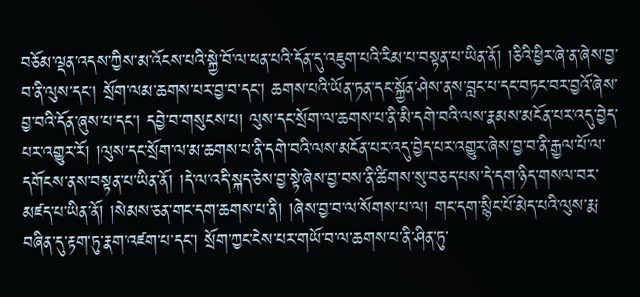བཅོམ་ལྡན་འདས་ཀྱིས་མ་འོངས་པའི་སྐྱེ་བོ་ལ་ཕན་པའི་དོན་དུ་འཇུག་པའི་རིམ་པ་བསྟན་པ་ཡིན་ནོ། །ཅིའི་ཕྱིར་ཞེ་ན་ཞེས་བྱ་བ་ནི་ལུས་དང། སྲོག་ལམ་ཆགས་པར་བྱ་བ་དང་། ཆགས་པའི་ཡོན་ཏན་དང་སྐྱོན་ཤེས་ནས་བླང་པ་དང་བཏང་བར་བྱའོ་ཞེས་བྱ་བའི་དོན་ཞུས་པ་དང་། དབྱེ་བ་གསུངས་པ། ལུས་དང་སྲོག་ལ་ཆགས་པ་ནི་མི་དགེ་བའི་ལས་རྣམས་མངོན་པར་འདུ་བྱེད་པར་འགྱུར་རོ། །ལུས་དང་སྲོག་ལ་མ་ཆགས་པ་ནི་དགེ་བའི་ལས་མངོན་པར་འདུ་བྱེད་པར་འགྱུར་ཞེས་བྱ་བ་ནི་རྒྱལ་པོ་ལ་དགོངས་ནས་བསྟན་པ་ཡིན་ནོ། །དེ་ལ་འདི་སྐད་ཅེས་བྱ་སྟེ་ཞེས་བྱ་བས་ནི་ཚིགས་སུ་བཅད་པས་དེ་དག་ཉིད་གསལ་བར་མཛད་པ་ཡིན་ནོ། །སེམས་ཅན་གང་དག་ཆགས་པ་ནི། །ཞེས་བྱ་བ་ལ་སོགས་པ་ལ། གང་དག་སྙིང་པོ་མེད་པའི་ལུས་རྨ་བཞིན་དུ་རྟག་ཏུ་རྣག་འཛག་པ་དང་། སྲོག་ཀྱང་ངེས་པར་གཡོ་བ་ལ་ཆགས་པ་ནི་ཤིན་ཏུ་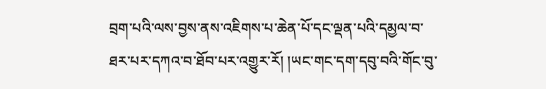བྲག་པའི་ལས་བྱས་ནས་འཇིགས་པ་ཆེན་པོ་དང་ལྡན་པའི་དམྱལ་བ་ཐར་པར་དཀའ་བ་ཐོབ་པར་འགྱུར་རོ། །ཡང་གང་དག་དབུ་བའི་གོང་བུ་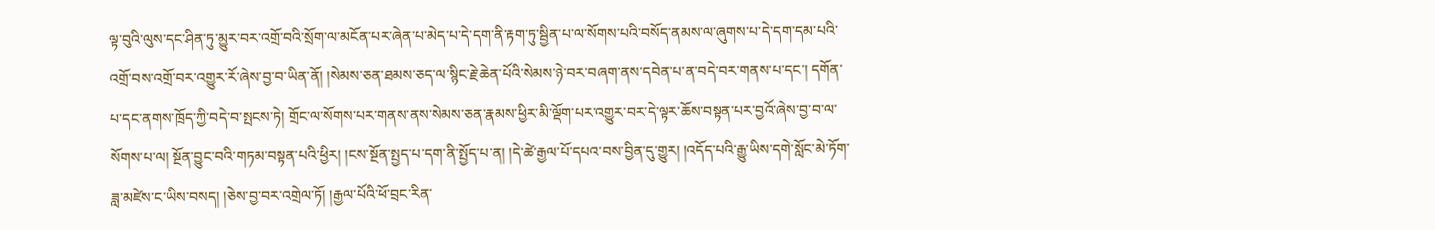ལྟ་བུའི་ལུས་དང་ཤིན་ཏུ་མྱུར་བར་འགྲོ་བའི་སྲོག་ལ་མངོན་པར་ཞེན་པ་མེད་པ་དེ་དག་ནི་རྟག་ཏུ་སྦྱིན་པ་ལ་སོགས་པའི་བསོད་ནམས་ལ་ཞུགས་པ་དེ་དག་དམ་པའི་འགྲོ་བས་འགྲོ་བར་འགྱུར་རོ་ཞེས་བྱ་བ་ཡིན་ནོ། །སེམས་ཅན་ཐམས་ཅད་ལ་སྙིང་རྗེ་ཆེན་པོའི་སེམས་ཉེ་བར་བཞག་ནས་དབེན་པ་ན་བདེ་བར་གནས་པ་དང་། དགོན་པ་དང་ནགས་ཁྲོད་ཀྱི་བདེ་བ་སྤངས་ཏེ། གྲོང་ལ་སོགས་པར་གནས་ནས་སེམས་ཅན་རྣམས་ཕྱིར་མི་ལྡོག་པར་འགྱུར་བར་དེ་ལྟར་ཆོས་བསྟན་པར་བྱའོ་ཞེས་བྱ་བ་ལ་སོགས་པ་ལ། སྔོན་བྱུང་བའི་གཏམ་བསྟན་པའི་ཕྱིར། །ངས་སྔོན་སྤྱད་པ་དག་ནི་སྤྱོད་པ་ན། །དེ་ཚེ་རྒྱལ་པོ་དཔའ་བས་བྱིན་དུ་གྱུར། །འདོད་པའི་རྒྱུ་ཡིས་དགེ་སློང་མེ་ཏོག་ཟླ་མཛེས་ང་ཡིས་བསད། །ཅེས་བྱ་བར་འགྲེལ་ཏོ། །རྒྱལ་པོའི་ཕོ་བྲང་རིན་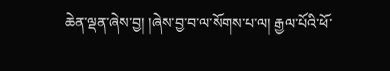ཆེན་ལྡན་ཞེས་བྱ། །ཞེས་བྱ་བ་ལ་སོགས་པ་ལ། རྒྱལ་པོའི་ཕོ་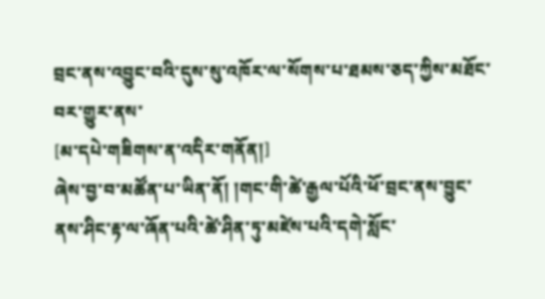བྲང་ནས་འབྱུང་བའི་དུས་སུ་འཁོར་ལ་སོགས་པ་ཐམས་ཅད་ཀྱིས་མཐོང་བར་གྱུར་ནས་
[མ་དཔེ་གཟིགས་ན་འདིར་གནོན།]
ཞེས་བྱ་བ་མཚོན་པ་ཡིན་ནོ། །གང་གི་ཚེ་རྒྱལ་པོའི་ཕོ་བྲང་ནས་བྱུང་ནས་ཤིང་རྟ་ལ་ཞོན་པའི་ཚེ་ཤིན་ཏུ་མཛེས་པའི་དགེ་སློང་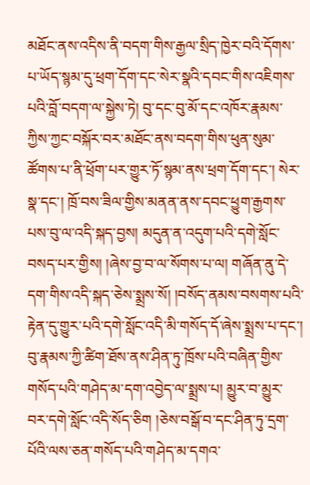མཐོང་ནས་འདིས་ནི་བདག་གིས་རྒྱལ་སྲིད་ཁྱེར་བའི་དོགས་པ་ཡོད་སྙམ་དུ་ཕྲག་དོག་དང་སེར་སྣའི་དབང་གིས་འཇིགས་པའི་བློ་བདག་ལ་སྐྱེས་ཏེ། བུ་དང་བུ་མོ་དང་འཁོར་རྣམས་ཀྱིས་ཀྱང་བསྐོར་བར་མཐོང་ནས་བདག་གིས་ཕུན་སུམ་ཚོགས་པ་ནི་ཕྲོག་པར་གྱུར་ཏོ་སྙམ་ནས་ཕྲག་དོག་དང་། སེར་སྣ་དང་། ཁྲོ་བས་ཟིལ་གྱིས་མནན་ནས་དབང་ཕྱུག་རྒྱགས་པས་བུ་ལ་འདི་སྐད་བྱས། མདུན་ན་འདུག་པའི་དགེ་སློང་བསད་པར་གྱིས། །ཞེས་བྱ་བ་ལ་སོགས་པ་ལ། གཞོན་ནུ་དེ་དག་གིས་འདི་སྐད་ཅེས་སྨྲས་སོ། །བསོད་ནམས་བསགས་པའི་རྟེན་དུ་གྱུར་པའི་དགེ་སློང་འདི་མི་གསོད་དོ་ཞེས་སྨྲས་པ་དང་། བུ་རྣམས་ཀྱི་ཚིག་ཐོས་ནས་ཤིན་ཏུ་ཁྲོས་པའི་བཞིན་གྱིས་གསོད་པའི་གཤེད་མ་དག་འབྱེད་ལ་སྨྲས་པ། མྱུར་བ་མྱུར་བར་དགེ་སློང་འདི་སོད་ཅིག །ཅེས་བསྒོ་བ་དང་ཤིན་ཏུ་དྲག་པོའི་ལས་ཅན་གསོད་པའི་གཤེད་མ་དགའ་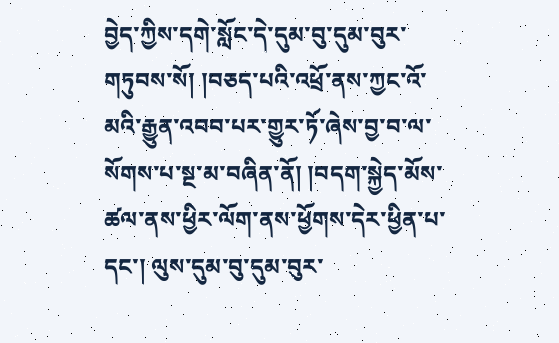བྱེད་ཀྱིས་དགེ་སློང་དེ་དུམ་བུ་དུམ་བུར་གཏུབས་སོ། །བཅད་པའི་འཕྲོ་ནས་ཀྱང་འོ་མའི་རྒྱུན་འབབ་པར་གྱུར་ཏོ་ཞེས་བྱ་བ་ལ་སོགས་པ་སྔ་མ་བཞིན་ནོ། །བདག་སྐྱེད་མོས་ཚལ་ནས་ཕྱིར་ལོག་ནས་ཕྱོགས་དེར་ཕྱིན་པ་དང་། ལུས་དུམ་བུ་དུམ་བུར་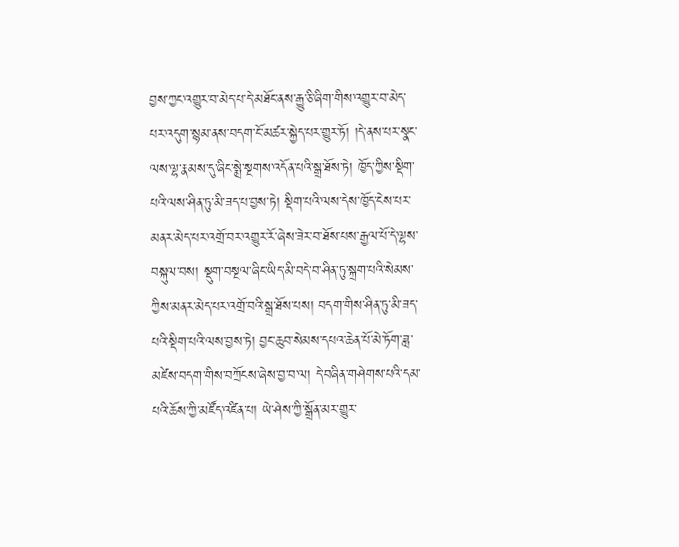བྱས་ཀྱང་འགྱུར་བ་མེད་པ་དེ་མཐོང་ནས་རྒྱུ་ཅི་ཞིག་གིས་འགྱུར་བ་མེད་པར་འདུག་སྙམ་ནས་བདག་ངོ་མཚར་སྐྱེད་པར་གྱུར་ཏོ། །དེ་ནས་པར་སྣང་ལས་ལྷ་རྣམས་དུ་ཞིང་སྨྲེ་སྔགས་འདོན་པའི་སྒྲ་ཐོས་ཏེ། ཁྱོད་ཀྱིས་སྡིག་པའི་ལས་ཤིན་ཏུ་མི་ཟད་པ་བྱས་ཏེ། སྡིག་པའི་ལས་དེས་ཁྱོད་ངེས་པར་མནར་མེད་པར་འགྲོ་བར་འགྱུར་རོ་ཞེས་ཟེར་བ་ཐོས་པས་རྒྱལ་པོ་དེ་ལྷས་བསྐུལ་བས། སྡུག་བསྔལ་ཞིང་ཡིད་མི་བདེ་བ་ཤིན་ཏུ་སྐྲག་པའི་སེམས་ཀྱིས་མནར་མེད་པར་འགྲོ་བའི་སྒྲ་ཐོས་པས། བདག་གིས་ཤིན་ཏུ་མི་ཟད་པའི་སྡིག་པའི་ལས་བྱས་ཏེ། བྱང་ཆུབ་སེམས་དཔའ་ཆེན་པོ་མེ་ཏོག་ཟླ་མཛེས་བདག་གིས་བཀྲོངས་ཞེས་བྱ་བ་ལ། དེ་བཞིན་གཤེགས་པའི་དམ་པའི་ཆོས་ཀྱི་མཛོད་འཛིན་པ། ཡེ་ཤེས་ཀྱི་སྒྲོན་མར་གྱུར་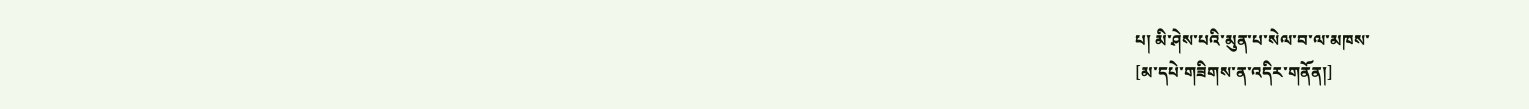པ། མི་ཤེས་པའི་མུན་པ་སེལ་བ་ལ་མཁས་
[མ་དཔེ་གཟིགས་ན་འདིར་གནོན།]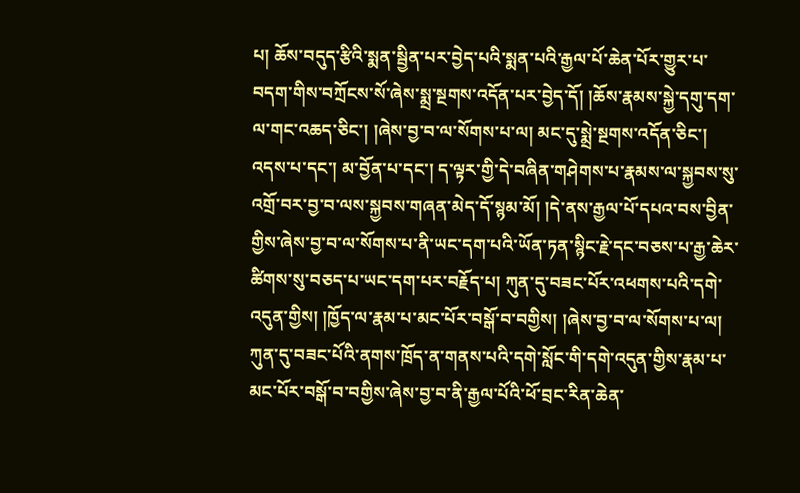པ། ཆོས་བདུད་རྩིའི་སྨན་སྦྱིན་པར་བྱེད་པའི་སྨན་པའི་རྒྱལ་པོ་ཆེན་པོར་གྱུར་པ་བདག་གིས་བཀྲོངས་སོ་ཞེས་སྨྲ་སྔགས་འདོན་པར་བྱེད་དོ། །ཆོས་རྣམས་སྐྱེ་དགུ་དག་ལ་གང་འཆད་ཅིང་། །ཞེས་བྱ་བ་ལ་སོགས་པ་ལ། མང་དུ་སྨྲེ་སྔགས་འདོན་ཅིང་། འདས་པ་དང་། མ་བྱོན་པ་དང་། ད་ལྟར་གྱི་དེ་བཞིན་གཤེགས་པ་རྣམས་ལ་སྐྱབས་སུ་འགྲོ་བར་བྱ་བ་ལས་སྐྱབས་གཞན་མེད་དོ་སྙམ་མོ། །དེ་ནས་རྒྱལ་པོ་དཔའ་བས་བྱིན་གྱིས་ཞེས་བྱ་བ་ལ་སོགས་པ་ནི་ཡང་དག་པའི་ཡོན་ཏན་སྙིང་རྗེ་དང་བཅས་པ་རྒྱ་ཆེར་ཚིགས་སུ་བཅད་པ་ཡང་དག་པར་བརྗོད་པ། ཀུན་དུ་བཟང་པོར་འཕགས་པའི་དགེ་འདུན་གྱིས། །ཁྱོད་ལ་རྣམ་པ་མང་པོར་བསྒོ་བ་བགྱིས། །ཞེས་བྱ་བ་ལ་སོགས་པ་ལ། ཀུན་དུ་བཟང་པོའི་ནགས་ཁྲོད་ན་གནས་པའི་དགེ་སློང་གི་དགེ་འདུན་གྱིས་རྣམ་པ་མང་པོར་བསྒོ་བ་བགྱིས་ཞེས་བྱ་བ་ནི་རྒྱལ་པོའི་ཕོ་བྲང་རིན་ཆེན་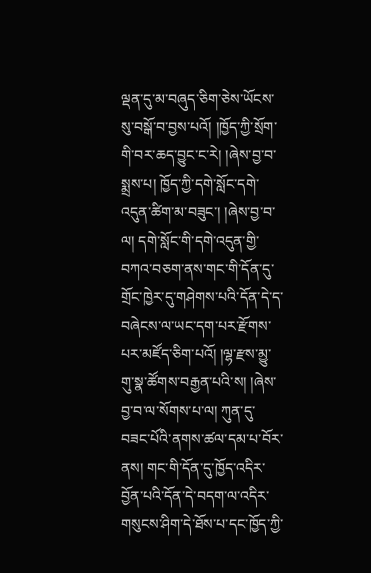ལྡན་དུ་མ་བཞུད་ཅིག་ཅེས་ཡོངས་སུ་བསྒོ་བ་བྱས་པའོ། །ཁྱོད་ཀྱི་སྲོག་གི་བར་ཆད་བྱུང་ང་རེ། །ཞེས་བྱ་བ་སྨྲས་པ། ཁྱོད་ཀྱི་དགེ་སློང་དགེ་འདུན་ཚིག་མ་བཟུང་། །ཞེས་བྱ་བ་ལ། དགེ་སློང་གི་དགེ་འདུན་གྱི་བཀའ་བཅག་ནས་གང་གི་དོན་དུ་གྲོང་ཁྱེར་དུ་གཤེགས་པའི་དོན་དེ་ད་བཞེངས་ལ་ཡང་དག་པར་རྫོགས་པར་མཛོད་ཅིག་པའོ། །ལྷ་རྫས་མྱུ་གུ་སྣ་ཚོགས་བརྒྱན་པའི་ས། །ཞེས་བྱ་བ་ལ་སོགས་པ་ལ། ཀུན་དུ་བཟང་པོའི་ནགས་ཚལ་དམ་པ་བོར་ནས། གང་གི་དོན་དུ་ཁྱོད་འདིར་བྱོན་པའི་དོན་དེ་བདག་ལ་འདིར་གསུངས་ཤིག་དེ་ཐོས་པ་དང་ཁྱོད་ཀྱི་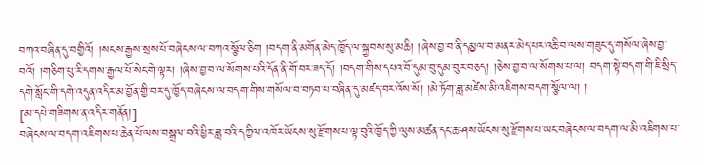བཀའ་བཞིན་དུ་བགྱིའོ། །སངས་རྒྱས་སྲས་པོ་བཞེངས་ལ་བཀའ་སྩོལ་ཅིག །བདག་ནི་མགོན་མེད་ཁྱོད་ལ་སྐྱབས་སུ་མཆི། །ཞེས་བྱ་བ་ནི་དམྱལ་བ་མནར་མེད་པར་འཆི་བ་ལས་གཟུང་དུ་གསོལ་ཞེས་བྱ་བའོ། །གཅིག་པུ་རི་དགས་རྒྱལ་པོ་སེང་གེ་ལྟར། །ཞེས་བྱ་བ་ལ་སོགས་པའི་དོན་ནི་གོ་བར་ཟད་དོ། །བདག་གིས་དཔའ་བོ་དུམ་བུ་དུམ་བུར་བཅད། །ཅེས་བྱ་བ་ལ་སོགས་པ་ལ། བདག་སྟེ་བདག་གི་ཇི་སྲིད་དགེ་སློང་གི་དགེ་འདུན་འདིར་མ་བྱོན་གྱི་བར་དུ་ཁྱོད་བཞེངས་ལ་བདག་གིས་གསོལ་བ་བཏབ་པ་བཞིན་དུ་མཛད་བར་འོས་སོ། །མེ་ཏོག་ཟླ་མཛེས་མི་འཇིགས་བདག་སྩོལ་ལ། །
[མ་དཔེ་གཟིགས་ན་འདིར་གནོན།]
བཞེངས་ལ་བདག་འཇིགས་པ་ཆེན་པོ་ལས་བསྒྲལ་བའི་ཕྱིར་ཟླ་བའི་དཀྱིལ་འཁོར་ཡོངས་སུ་རྫོགས་པ་ལྟ་བུའི་ཁྱོད་ཀྱི་ལུས་མཚན་དང་ཆ་ཤས་ཡོངས་སུ་རྫོགས་པ་ཡང་བཞེངས་ལ་བདག་ལ་མི་འཇིགས་པ་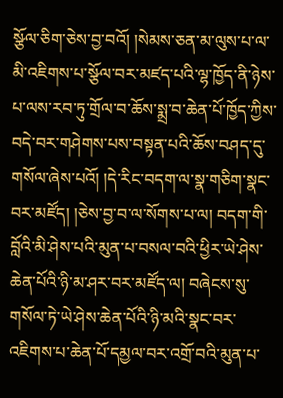སྩོལ་ཅིག་ཅེས་བྱ་བའོ། །སེམས་ཅན་མ་ལུས་པ་ལ་མི་འཇིགས་པ་སྩོལ་བར་མཛད་པའི་ལྷ་ཁྱོད་ནི་ཉེས་པ་ལས་རབ་ཏུ་གྲོལ་བ་ཆོས་སྨྲ་བ་ཆེན་པོ་ཁྱོད་ཀྱིས་བདེ་བར་གཤེགས་པས་བསྟན་པའི་ཆོས་བཤད་དུ་གསོལ་ཞེས་པའོ། །དེ་རིང་བདག་ལ་སྣ་གཅིག་སྣང་བར་མཛོད། །ཅེས་བྱ་བ་ལ་སོགས་པ་ལ། བདག་གི་བློའི་མི་ཤེས་པའི་མུན་པ་བསལ་བའི་ཕྱིར་ཡེ་ཤེས་ཆེན་པོའི་ཉི་མ་ཤར་བར་མཛོད་ལ། བཞེངས་སུ་གསོལ་ཏེ་ཡེ་ཤེས་ཆེན་པོའི་ཉི་མའི་སྣང་བར་འཇིགས་པ་ཆེན་པོ་དམྱལ་བར་འགྲོ་བའི་མུན་པ་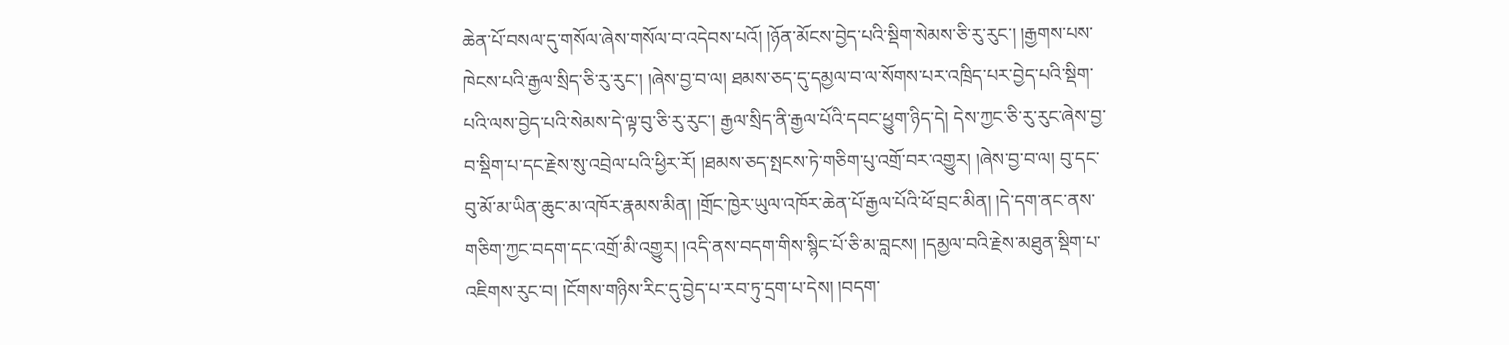ཆེན་པོ་བསལ་དུ་གསོལ་ཞེས་གསོལ་བ་འདེབས་པའོ། །ཉོན་མོངས་བྱེད་པའི་སྡིག་སེམས་ཅི་རུ་རུང་། །རྒྱགས་པས་ཁེངས་པའི་རྒྱལ་སྲིད་ཅི་རུ་རུང་། །ཞེས་བྱ་བ་ལ། ཐམས་ཅད་དུ་དམྱལ་བ་ལ་སོགས་པར་འཁྲིད་པར་བྱེད་པའི་སྡིག་པའི་ལས་བྱེད་པའི་སེམས་དེ་ལྟ་བུ་ཅི་རུ་རུང་། རྒྱལ་སྲིད་ནི་རྒྱལ་པོའི་དབང་ཕྱུག་ཉིད་དེ། དེས་ཀྱང་ཅི་རུ་རུང་ཞེས་བྱ་བ་སྡིག་པ་དང་རྗེས་སུ་འབྲེལ་པའི་ཕྱིར་རོ། །ཐམས་ཅད་སྤངས་ཏེ་གཅིག་པུ་འགྲོ་བར་འགྱུར། །ཞེས་བྱ་བ་ལ། བུ་དང་བུ་མོ་མ་ཡིན་ཆུང་མ་འཁོར་རྣམས་མིན། །གྲོང་ཁྱེར་ཡུལ་འཁོར་ཆེན་པོ་རྒྱལ་པོའི་ཕོ་བྲང་མིན། །དེ་དག་ནང་ནས་གཅིག་ཀྱང་བདག་དང་འགྲོ་མི་འགྱུར། །འདི་ནས་བདག་གིས་སྙིང་པོ་ཅི་མ་བླངས། །དམྱལ་བའི་རྗེས་མཐུན་སྡིག་པ་འཇིགས་རུང་བ། །ངོགས་གཉིས་རིང་དུ་བྱེད་པ་རབ་ཏུ་དྲག་པ་དེས། །བདག་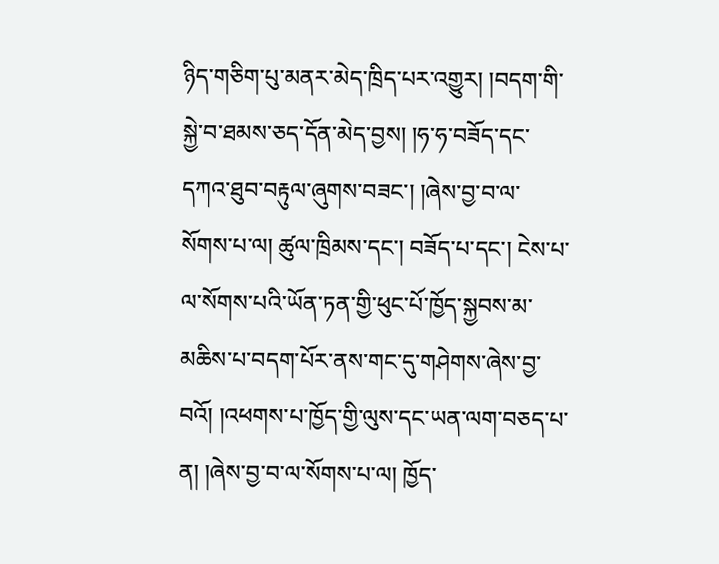ཉིད་གཅིག་པུ་མནར་མེད་ཁྲིད་པར་འགྱུར། །བདག་གི་སྐྱེ་བ་ཐམས་ཅད་དོན་མེད་བྱས། །ཧ་ཧ་བཟོད་དང་དཀའ་ཐུབ་བརྟུལ་ཞུགས་བཟང་། །ཞེས་བྱ་བ་ལ་སོགས་པ་ལ། ཚུལ་ཁྲིམས་དང་། བཟོད་པ་དང་། ངེས་པ་ལ་སོགས་པའི་ཡོན་ཏན་གྱི་ཕུང་པོ་ཁྱོད་སྐྱབས་མ་མཆིས་པ་བདག་པོར་ནས་གང་དུ་གཤེགས་ཞེས་བྱ་བའོ། །འཕགས་པ་ཁྱོད་གྱི་ལུས་དང་ཡན་ལག་བཅད་པ་ན། །ཞེས་བྱ་བ་ལ་སོགས་པ་ལ། ཁྱོད་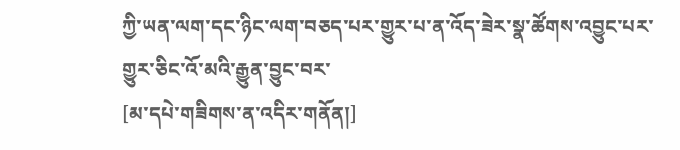ཀྱི་ཡན་ལག་དང་ཉིང་ལག་བཅད་པར་གྱུར་པ་ན་འོད་ཟེར་སྣ་ཚོགས་འབྱུང་པར་གྱུར་ཅིང་འོ་མའི་རྒྱུན་བྱུང་བར་
[མ་དཔེ་གཟིགས་ན་འདིར་གནོན།]